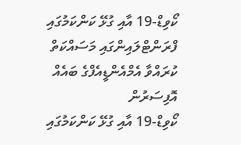ކޯވިޑް-19 އާއި ގުޅޭ ކަންކަމުގައި ފްރަންޓްލައިންގައި މަސައްކަތް ކުރައްވާ އެމްއެންޑީއެފްގެ ބައެއް އޮފިސަރުން
ކޯވިޑް-19 އާއި ގުޅޭ ކަންކަމުގައި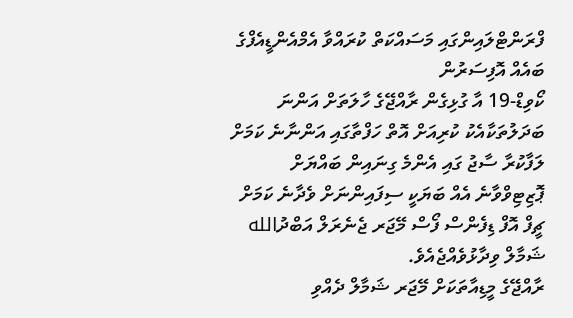ފްރަންޓްލައިންގައި މަސައްކަތް ކުރައްވާ އެމްއެންޑީއެފްގެ ބައެއް އޮފިސަރުން
ކޯވިޑް-19 އާ ގުޅިގެން ރާއްޖޭގެ ހާލަތަށް އަންނަ ބަދަލުތަކާއެކު ކުރިއަށް އޮތް ހަފްތާގައި އަންނާނެ ކަމަށް ލަފާކުރާ ސާޖު ގައި އެންމެ ގިނައިން ބައްޔަށް ޕޮޒިޓިވްވާނެ އެއް ބަޔަކީ ސިފައިންނަށް ވެދާނެ ކަމަށް ޗީފް އޮފް ޑިފެންސް ފޯސް މޭޖަރ ޖެނެރަލް އަބްދުالله ޝަމާލް ވިދާޅުވެއްޖެއެވެ.
ރާއްޖޭގެ މީޑިއާތަކަށް މޭޖަރ ޝަމާލް ދެއްވި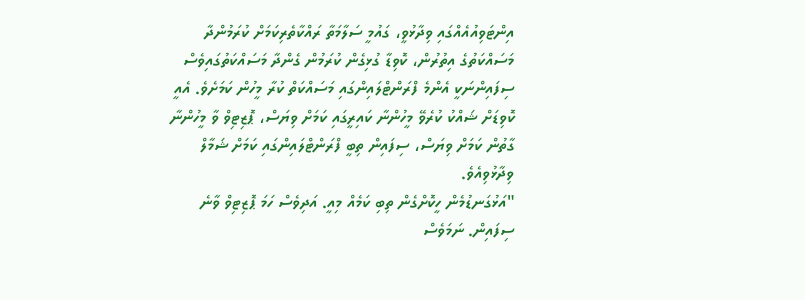އިންޓަވިއުއެއްގައި ވިދާޅުވީ، ގައުމީ ސަލާމަތާ ރައްކާތެރިކަމަށް ކުރަމުންދާ މަސައްކަތުގެ އިތުރުން، ކޮވިޑާ ގުޅިގެން ކުރަމުން ގެންދާ މަސައްކަތުގައިވެސް ސިފައިންނަކީ އެންމެ ފްރަންޓްލައިންގައި މަސައްކަތް ކުރާ މީހުން ކަމަށެވެ. އެއީ ކޮވިޑަށް ޝައްކު ކުރެވޭ މީހުންނާ ކައިރީގައި ކަމަށް ވިޔަސް، ޕޮޒިޓިވް ވާ މީހުންނާ ގާތުން ކަމަށް ވިޔަސް، ސިފައިން ތިބީ ފްރަންޓްލައިންގައި ކަމަށް ޝަމާލް ވިދާޅުވިއެވެ.
"އަޅުގަނޑުމެން ހީކޮށްގެން ތިބި ކަމެއް މިއީ. އަދިވެސް ހަމަ ޕޮޒިޓިވް ވާނެ ސިފައިން. ނަމަވެސް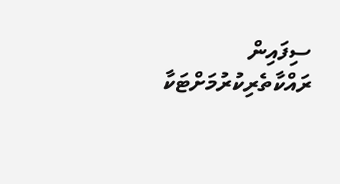ސިފައިން ރައްކާތެރިކުރުމަށްޓަކާ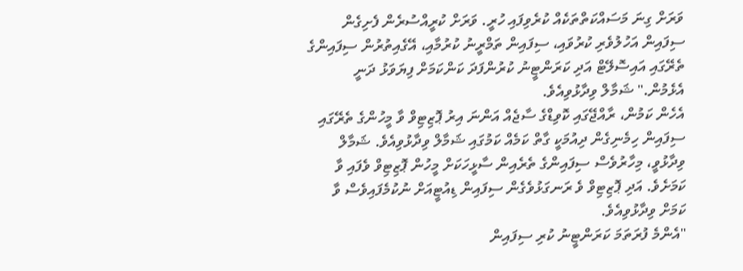ވަރަށް ގިނަ މަސައްކަތްތަކެއް ކުރެވިފައި ހުރީ. ވަރަށް ކުރީއްސުރެން ފެށިގެން ސިފައިން އަހުލުވެރި ކުރުވައި، ސިފައިން ތަމްރީނު ކުރުމާއި، އޭގެއިތުރުން ސިފައިންގެ ތެރޭގައި އައިސޮލޭޓް އަދި ކަރަންޓީނު ކުރުންފަދަ ކަންކަމަށް ފިޔަވަޅު ދަނީ އެޅެމުން." ޝަމާލް ވިދާޅުވިއެވެ.
އެހެން ކަމުން، ރާއްޖޭގައި ކޮވިޑްގެ ސާޖެއް އަންނަ އިރު ޕޮޒިޓިވް ވާ މީހުންގެ ތެރޭގައި ސިފައިން ހިމެނިގެން ދިއުމަކީ ގާތް ކަމެއް ކަމުގައި ޝަމާލް ވިދާޅުވިއެވެ. ޝަމާލް ވިދާޅުވީ، މިހާރުވެސް ސިފައިންގެ ތެރެއިން ސާޅީހަކަށް މީހުން ޕޮޒިޓިވް ވެފައި ވާ ކަމަށެވެ. އަދި ޕޮޒިޓިވް ވެ ރަނގަޅުވެގެން ސިފައިން ޑިއުޓީއަށް ނުކުމެފައިވެސް ވާ ކަމަށް ވިދާޅުވިއެވެ.
"އެންމެ ފުރަތަމަ ކަރަންޓީނު ކުރި ސިފައިން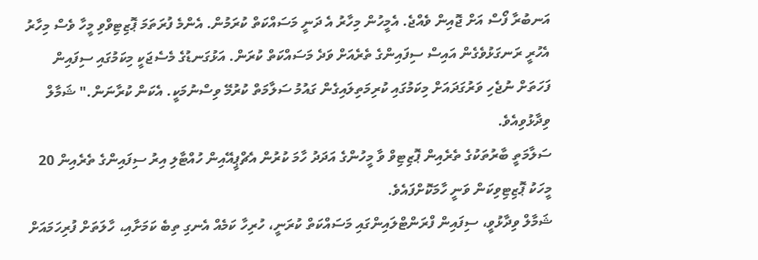އަނބުރާ ފޯސް އަށް ޖޮއިން ވެއްޖެ. އެމީހުން މިހާރު އެ ދަނީ މަސައްކަތް ކުރަމުން. އެންމެ ފުރަތަމަ ޕޮޒިޓިވްވި މީހާ ވެސް މިހާރު އެހުރީ ރަނގަޅުވެގެން އައިސް ސިފައިންގެ ތެރެއަށް ވަދެ މަސައްކަތް ކުރަން. އަޅުގަނޑުގެ މެސެޖަކީ މިކަމުގައި ސިފައިން ފަހަތަށް ނުޖެހި ވަރުގަދައަށް މިކަމުގައި ކުރިމަތިލައިގެން ގައުމު ސަލާމަތް ކުރުމޭ ވިސްނުމަކީ. އެކަން ކުރާނަން." ޝަމާލް ވިދާޅުވިއެވެ.
ސަލާމަތީ ބާރުތަކުގެ ތެރެއިން ޕޮޒިޓިވް ވާ މީހުންގެ އަދަދު ހާމަ ކުރުން އެޗްޕީއޭއިން ހުއްޓާލި އިރު ސިފައިންގެ ތެރެއިން 20 މީހަކު ޕޮޒިޓިވިކަން ވަނީ ހާމަކޮށްފައެވެ.
ޝަމާލް ވިދާޅުވީ، ސިފައިން ފްރަންޓްލައިންގައި މަސައްކަތް ކުރަނީ، ހުރިހާ ކަމެއް އެނގި ތިބެ ކަމަށާއި، ހާލަތަށް ފުރިހަމައަށް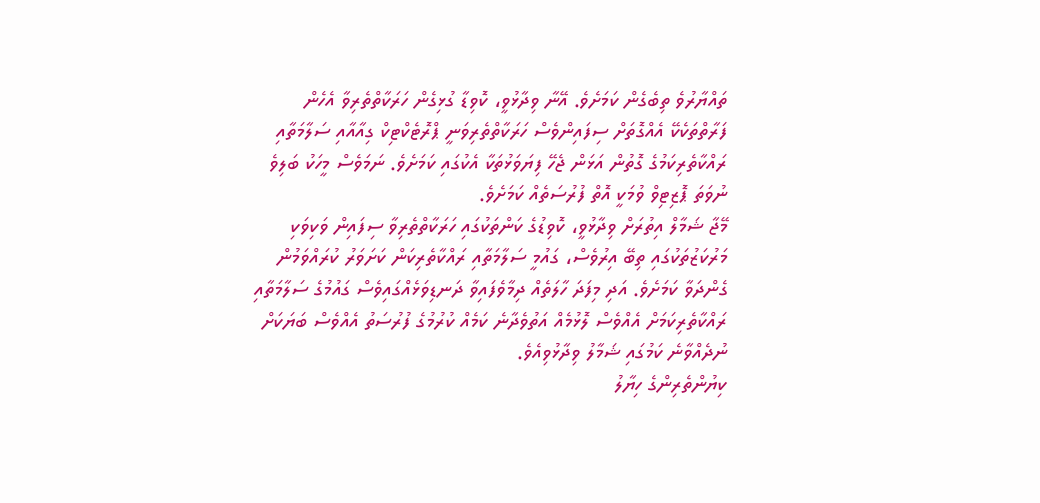ތައްޔާރުވެ ތިބެގެން ކަމަށެވެ. އޭނާ ވިދާޅުވީ، ކޮވިޑާ ގުޅިގެން ހަރަކާތްތެރިވާ އެހެން ފަރާތްތަކެކޭ އެއްގޮތަށް ސިފައިންވެސް ހަރަކާތްތެރިވަނީ ޕްރޮޓެކްޓިކް ގިއާއާއި ސަލާމަތާއި ރައްކާތެރިކަމުގެ ގޮތުން އަޅަން ޖެހޭ ފިޔަވަޅުތަކާ އެކުގައި ކަމަށެވެ. ނަމަވެސް މީހަކު ބަލިވެ ނުވަތަ ޕޮޒިޓިވް ވުމަކީ އޮތް ފުރުސަތެއް ކަމަށެވެ.
މޭޖާ ޝަމާލް އިތުރަށް ވިދާޅުވީ، ކޮވިޑުގެ ކަންތަކުގައި ހަރަކާތްތެރިވާ ސިފައިން ވަކިވަކި މަރުކަޒުތަކުގައި ތިބޭ އިރުވެސް، ގައުމީ ސަލާމަތާއި ރައްކާތެރިކަން ކަށަވަރު ކުރައްވަމުން ގެންދަވާ ކަމަށެވެ. އަދި މިފަދަ ހާލަތެއް ދިމާވެފައިވާ ދަނޑިވަޅެއްގައިވެސް ގައުމުގެ ސަލާމަތާއި ރައްކާތެރިކަމަށް އެއްވެސް ލޮޅުމެއް އަތުވެދާނެ ކަމެއް ކުރުމުގެ ފުރުސަތު އެއްވެސް ބަޔަކަށް ނުދެއްވާނެ ކަމުގައި ޝަމާލު ވިދާޅުވިއެވެ.
ކިޔުންތެރިންގެ ހިޔާލު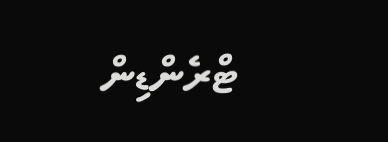ޓްރެންޑިން